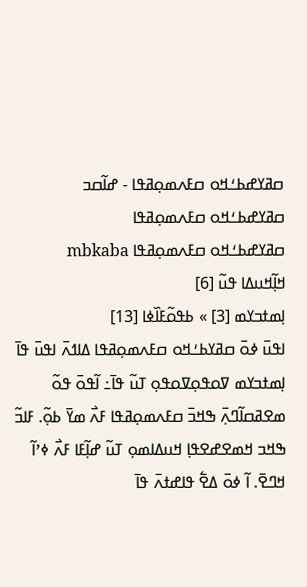ߛߥߌߝߕߑߞߋ ߛߓߍߘߋ߲ߥߟߊ - ߝߊ߬ߛߏ
ߛߥߌߝߕߑߞߋ ߛߓߍߘߋ߲ߥߟߊ
ߛߥߌߝߕߑߞߋ ߛߓߍߘߋ߲ߥߟߊ mbkaba
ߞߊ߲߬ߞߎߡߊ ߟߎ߬ [6]
ߊ߲ߘߙߏߌߘ [3] » ߕߟߋ߬ߓߊ߰ߦߊ [13]
ߊߟߎ߫ ߦߋ߫ ߛߥߌߕߑߞߋ ߛߓߍߘߋ߲ߥߟߊ ߡߊߗߍ߫ ߊߟߎ߫ ߟߊ߫ ߊ߲ߘߙߏߌߘ ߜߋߟߋ߲ߜߋߟߋ߲ ߠߎ߬ ߟߊ߫߸ ߊ߬ߟߋ߫ ߟߋ߬ ߘߐߥߛߊ߬ߣߍ߲߫ ߒߞߏ߫ ߛߓߍߘߋ߲ߥߟߊ ߓߍ߯ ߘߌ߫ ߕߋ߲߬. ߓߊߏ߬ ߒߞߏ ߞߘߐߝߐߟߊ߲ ߞߎߡߊߘߋ߲ ߠߎ߬ ߝߊ߲߬ߓߊ ߓߍ߯ ߦߴߊ߬ ߞߣߐ߫. ߊ߬ ߦߋ߫ ߡߐ߱ ߟߊߝߙߍ߫ ߟߊ߫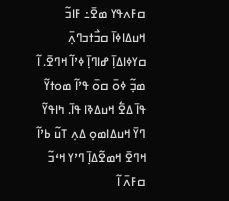ߛߓߍߟߌ ߘߐ߫߸ ߓߊߏ߬ ߞߎߡߊߦߊ߫ ߛߏ߯ߙߏߣߍ߲߫ ߛߌߦߊߡߊ߲߫ ߝߊߣߊ߲߫ ߦߴߊ߬ ߞߣߐ߫. ߊ߬ ߘߏ߲߬ ߦߋ߫ ߛߋ߫ ߟߴߊ߬ ߘߋߙߌ߬ ߟߊ߫ ߡߐ߱ ߞߎߡߢߊ ߟߊ߫. ߤߊߟߌ߬ ߣߌ߫ ߞߎߡߊߘߋ߲ ߡߍ߲ ߠߎ߬ ߕߴߊ߬ ߞߣߐ߫ ߞߘߐ߬ߡߊ߲߫ ߣߴߌ ߞߵߏ߬ ߛߓߍ߫ ߊ߬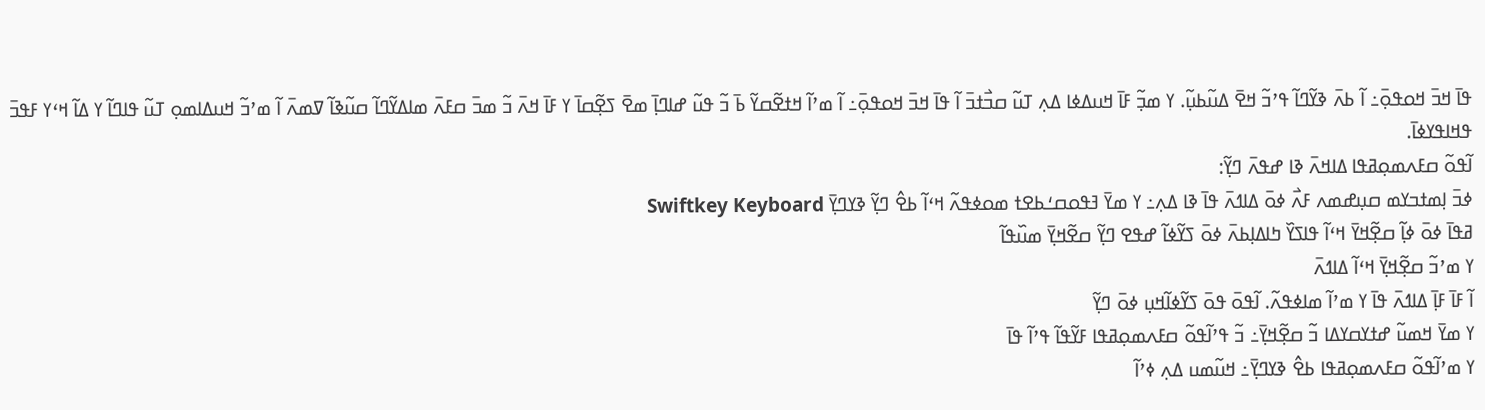ߟߊ߫ ߞߏ߫ ߞߋߟߋ߲߫߸ ߊ߬ ߕߍ߫ ߢߌ߬ߣߊ߬ ߟߴߏ߬ ߞߐ߫ ߡߎ߬ߕߎ߲߬. ߌ ߘߏ߲߬ ߓߊ߫ ߞߎߡߦߊ ߡߍ߲ ߠߎ߬ ߛߏ߯ߙߏ߫ ߊ߬ ߟߊ߫ ߞߏ߫ ߞߋߟߋ߲߫߸ ߊ߬ ߘߴߊ߬ ߞߙߐ߬ߛߌ߬ ߕ߫ ߏ߬ ߟߎ߬ ߝߊߣߊ߲߫ ߘߐ߫ ߖߐ߲߬ߛߊ߫ ߌ ߓߊ߫ ߞߍ߫ ߏ߬ ߘߏ߫ ߛߓߍ߫ ߘߊߡߌ߬ߣߊ߬ ߛߎ߬ߢߊ߬ ߜߘߍ߫ ߊ߬ ߘߴߏ߬ ߞߎߡߊߘߋ߲ ߠߎ߬ ߟߊߣߊ߬ ߌ ߡߊ߬ ߞߵߌ ߓߟߏ߫ ߟߞߊߟߌߦߊ߫.
ߊ߬ߟߋ߬ ߛߓߍߘߋ߲ߥߟߊ ߡߊߞߍ߫ ߢߊ ߝߟߍ߫ ߣߌ߲߬:
ߦߏ߫ ߊ߲ߘߙߏߌߘ ߛߎ߲ߝߘߍ ߓߍ߯ ߦߋ߫ ߡߊߗߍ߫ ߟߊ߫ ߢߊ ߡߍ߲߸ ߌ ߘߌ߫ ߔߟߋߛߑߕߐߙ ߘߋߦߟߍ߬ ߞߵߊ߬ ߕߐ߮ ߣߌ߲߬ ߢߌߣߌ߲߫ Swiftkey Keyboard
ߥߟߊ߫ ߦߋ߫ ߦߊ߲߬ ߛߐ߲߬ߞߌ߫ ߞߵߊ߬ ߟߊߖߌ߰ ߤߊߡߊ߲ߕߍ߫ ߦߋ߫ ߖߌ߬ߦߊ߬ ߝߟߐ ߣߌ߲߬ ߛߐ߬ߞߌ߲߫ ߘߎ߰ߟߊ߬
ߌ ߘߴߏ߬ ߛߐ߲߬ߞߌ߲߫ ߞߵߊ߬ ߡߊߗߍ߫
ߊ߬ ߓߊ߫ ߓߊ߲߫ ߡߊߗߍ߫ ߟߊ߫ ߌ ߘߴߊ߬ ߘߊߦߟߍ߬. ߊ߬ߟߋ߫ ߟߋ߫ ߖߌ߬ߦߊ߬ߞߎ߲ ߦߋ߫ ߣߌ߲߬
ߌ ߘߌ߫ ߞߘߎ߬ ߝߙߌߛߌߡߊ ߏ߬ ߛߐ߲߬ߞߌ߲߫߸ ߏ߬ ߟߴߊ߬ߟߋ߬ ߛߓߍߘߋ߲ߥߟߊ ߓߌ߬ߟߊ߬ ߟߴߊ߬ ߟߊ߫
ߌ ߘߴߊ߬ߟߋ߬ ߛߓߍߘߋ߲ߥߟߊ ߕߐ߮ ߢߌߣߌ߲߫߸ ߞߎ߬ߘߎ ߡߍ߲ ߦߴߊ߬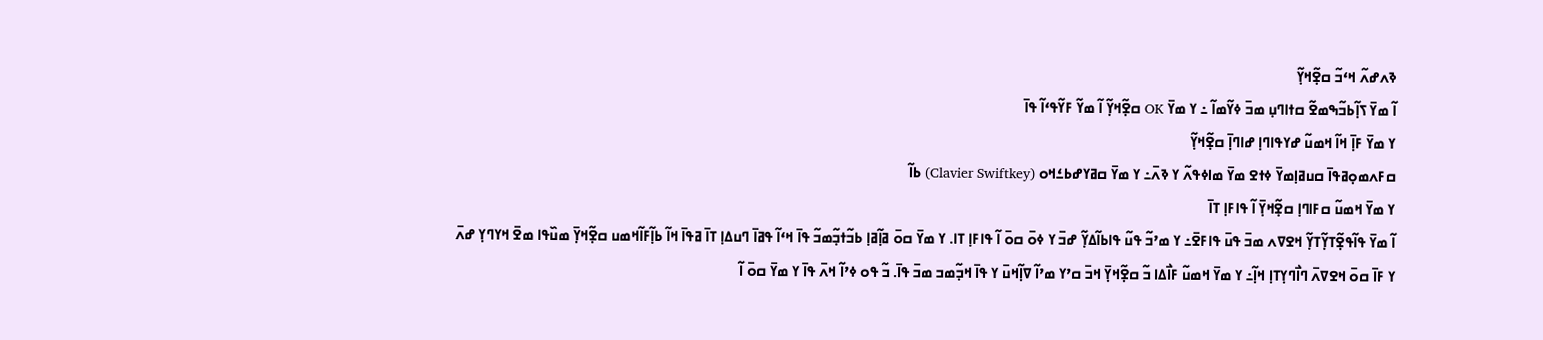ߢߍߝߍ߬ ߞߵߏ߬ ߛߐ߲߬ߞߌ߲߬
ߊ߬ ߘߌ߫ ߖߊ߲߬ߕߏ߬ߒߘߐ߬ ߛߙߊߣߎ߲ ߘߏ߫ ߦߌ߬ߘߊ߬ ߸ ߌ ߘߌ߫ OK ߛߐ߲߬ߞߌ߲߬ ߊ߬ ߘߌ߬ ߓߌ߬ߟߵߊ߬ ߟߊ߫
ߌ ߘߌ߫ ߓߊ߲߫ ߞߊ߬ ߞߘߎ߬ ߝߌߟߊߣߊ߲ ߝߊߣߊ߲߫ ߛߐ߲߬ߞߌ߲߬
ߛߓߍߘߋ߲ߥߟߊ߫ ߛߎߥߊ߲ߘߌ߫ ߦߙߐ ߘߌ߫ ߘߊߦߟߍ߬ ߌ ߢߍ߫߸ ߌ ߘߌ߫ ߛߥߌߝߕߑߞߋ (Clavier Swiftkey) ߕߊ߬
ߌ ߘߌ߫ ߞߘߎ߬ ߛߓߊߣߊ߲ ߛߐ߲߬ߞߌ߲߫ ߊ߬ ߟߊߓߊ߲ ߠߊ߫
ߊ߬ ߘߌ߫ ߟߊ߬ߟߐ߲߬ߠߌ߲߬ߠߌ߲߬ ߞߐߜߍ ߘߏ߫ ߟߎ߫ ߟߊߓߐ߫߸ ߌ ߘߴߏ߬ ߟߎ߬ ߟߊߕߊ߬ߡߌ߲߬ ߝߏ߫ ߌ ߦߋ߫ ߛߋ߫ ߊ߬ ߟߊߓߊ߲ ߠߊ. ߌ ߘߌ߫ ߛߋ߫ ߥߊ߲߬ߥߊ߲ ߕߏ߬ߙߏ߲߬ߘߏ߬ ߟߊ߫ ߞߵߊ߬ ߟߥߊ߫ ߣߎߡߊ߲ ߠߊ߫ ߥߟߊ߫ ߞߊ߬ ߕߊ߲߬ߓߊ߬ߞߘߎ ߛߐ߲߬ߞߌ߲߫ ߘߎ߰ߟߊ ߘߐ߫ ߞߌߣߌ߲ ߝߍ߫
ߌ ߓߊ߫ ߛߋ߫ ߞߐߜߍ߫ ߣߊ߯ߣߌ߲ߠߊ߲ ߞߊ߲߬߸ ߌ ߘߌ߫ ߞߘߎ߬ ߓߊ߯ߡߊ ߏ߬ ߛߐ߲߬ߞߌ߲߫ ߞߏ߫ ߛߴߌ ߘߴߊ߬ ߜߊ߲߬ߞߎ߫ ߌ ߟߊ߫ ߞߏ߲߬ߘߏ ߘߏ߫ ߟߊ߫. ߏ߬ ߟߋ ߦߴߊ߬ ߞߍ߫ ߟߊ߫ ߌ ߘߌ߫ ߛߋ߫ ߊ߬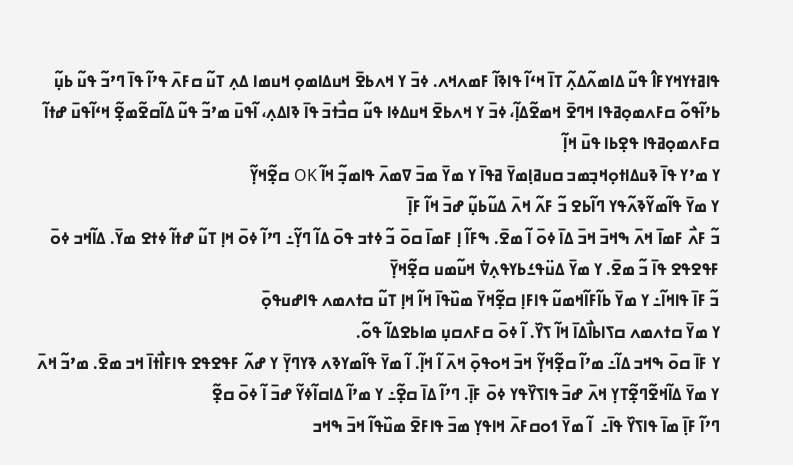ߟߊߥߙߌߞߌߓߊ߮ ߟߎ߬ ߡߊߘߍ߬ߡߍ߲߬ ߠߊ߫ ߞߵߊ߬ ߟߊߢߊ߬ ߓߘߍߞߍ. ߦߏ߫ ߌ ߞߍߕߐ߫ ߞߎߡߊߘߋ߲ ߞߎߘߊ ߡߍ߲ ߠߎ߬ ߛߓߍ߫ ߟߴߊ߬ ߟߊ߫ ߣߴߏ߬ ߟߎ߬ ߕߎ߲߬ ߕߴߊ߬ߟߋ߬ ߛߓߍߘߋ߲ߥߟߊ ߞߣߐ߫ ߞߘߐ߬ߡߊ߲߬، ߦߏ߫ ߌ ߞߍߕߐ߫ ߞߎߡߦߊ ߟߎ߬ ߛߏ߯ߙߏ߫ ߟߊ߫ ߢߊߡߍ߲، ߊ߬ߟߎ߫ ߘߴߏ߬ ߟߎ߬ ߡߊ߬ߛߐ߬ߘߐ߲߬ ߞߵߊ߬ߟߎ߫ ߝߙߊ߬ ߛߓߍߘߋ߲ߥߟߊ ߟߐ߲ߕߊ ߟߎ߫ ߞߊ߲߬
ߌ ߘߴߌ ߟߊ߫ ߢߎߡߊߙߋ߲ߞߏ߲ߘߏ ߛߎߥߊ߲ߘߌ߫ ߥߟߊ߫ ߌ ߘߌ߫ ߘߏ߫ ߜߘߍ߫ ߟߊߘߏ߲߬ ߞߊ߬ OK ߛߐ߲߬ߞߌ߲߬
ߌ ߘߌ߫ ߟߊ߬ߘߌ߬ߢߍ߬ߟߌ ߣߊ߬ߕߐ ߏ߬ ߓߍ߬ ߞߍ߫ ߡߎ߬ߕߎ߲߬ ߝߏ߫ ߞߊ߬ ߓߊ߲߫
ߏ߬ ߓߍ߯ ߓߘߊ߫ ߞߍ߫ ߒߞߏ߫ ߞߏ߫ ߡߊ߫ ߦߋ߫ ߊ߬ ߘߐ߫. ߒߓߊ߬ ߊ߲ ߓߘߊ߫ ߛߋ߫ ߏ߬ ߦߙߏ ߟߋ߫ ߡߊ߬ ߣߌ߲߬߸ ߣߴߊ߬ ߦߋ߫ ߞߊ߲ ߠߎ߬ ߝߙߊ߬ ߦߙߐ ߘߌ߫. ߡߊ߬ߞߏ ߦߋ߫ ߓߟߐߟߐ ߟߊ߫ ߏ߬ ߘߐ߫. ߌ ߘߌ߫ ߡߎ߳ߟߑߕߌߟߍ߲ߜ߭ ߞߎ߬ߘߎ ߛߐ߲߬ߞߌ߲߫
ߏ߬ ߓߊ߫ ߟߊߞߊ߬߸ ߌ ߘߌ߫ ߕߊ߬ߓߊ߬ߞߘߎ߬ ߟߊߓߊ߲ ߛߐ߲߬ߞߌ߫ ߘߎ߰ߟߊ߫ ߞߊ߬ ߞߊ߲ ߠߎ߬ ߛߙߍߘߍ ߟߊߝߎߟߋ߲߫
ߌ ߘߌ߫ ߛߙߍߘߍ ߛߖߊߕߊ߯ߡߊ߫ ߞߊ߬ ߖߌ߰. ߊ߬ ߦߋ߫ ߛߓߍߛߎ߲ ߘߊߕߐߡߊ߬ ߟߋ߬.
ߌ ߓߊ߫ ߛߋ߫ ߒߞߏ ߡߊ߬߸ ߘߴߊ߬ ߛߐ߲߬ߞߌ߲߬ ߞߏ߫ ߞߋߟߋ߲߫ ߞߍ߫ ߊ߬ ߞߊ߲߬. ߊ߬ ߘߌ߫ ߟߊ߬ߘߌߢߍ ߢߌߣߌ߲߫ ߌ ߝߍ߬ ߓߟߐߟߐ ߟߊߓߊ߯ߙߊ߫ ߞߏ ߘߐ߫. ߘߴߏ߬ ߞߍ߫
ߌ ߘߌ߫ ߡߊ߬ߞߐ߬ߣߐ߲߬ߠߌ߲ ߞߍ߫ ߝߏ߫ ߟߊߖߌ߰ߟߌ ߦߋ߫ ߓߊ߲߫. ߣߴߊ߬ ߡߊ߫ ߛߐ߲߬߸ ߌ ߘߴߊ߬ ߡߊߛߊ߬ߦߌ߬ ߝߏ߫ ߊ߬ ߦߋ߫ ߛߐ߲߬
ߣߴߊ߬ ߓߊ߲߫ ߘߊ߫ ߟߊߖߌ߰ ߟߊ߫߸  ߊ߬ ߘߌ߫ ߗߋߛߓߍ߫ ߞߊߟߌ߲ ߘߏ߫ ߟߊߓߐ߫ ߘߎ߰ߟߊ߬ ߞߏ߫ ߒߞߏ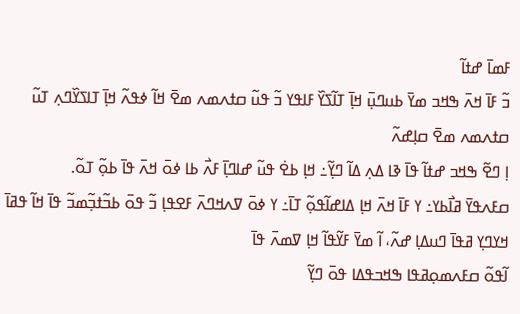ߓߘߊ߫ ߝߙߊ߬
ߏ߬ ߓߊ߫ ߞߍ߫ ߒߞߏ ߘߌ߫ ߕߎߣߎ߲߫ ߞߊ߲߫ ߠߊ߬ߖߌ߰ ߓߊߟߌ ߏ߬ ߟߎ߬ ߛߙߍߘߍ ߘߐ߫ ߞߊ߬ ߦߟߍ߬ ߞߊ߲߫ ߠߊߖߌ߰ߣߍ߲ ߠߎ߬ ߛߙߍߘߍ ߘߐ߫ ߛߊ߲ߝߍ߬
ߊ߲ ߣߐ߬ ߒߞߏ ߝߙߊ߬ ߟߊ߫ ߢߊ ߡߍ߲ ߡߊ߬ ߣߌ߲߬߸ ߞߊ߲ ߕߐ߭ ߟߎ߬ ߝߊߣߊ߲߫ ߓߍ߯ ߕߊ ߦߋ߫ ߞߍ߫ ߟߊ߫ ߕߋ߲߬ ߠߋ߬.
ߛߓߍߟߌ߫ ߥߊ߯ߕߌ߸ ߌ ߓߊ߫ ߞߍ߫ ߞߊ߲ ߡߊߝߊ߬ߟߋ߲߬ ߠߊ߫߸ ߌ ߦߋ߫ ߜߍߞߣߍ߫ ߓߐߟߊ߲ ߏ߬ ߟߋ߫ ߕߏ߬ߙߏ߲߬ߘߏ߬ ߟߊ߫ ߞߊ߬ ߟߥߊ߫ ߞߌߣߌ߲ ߥߟߊ߫ ߣߎߡߊ߲ ߝߍ߬، ߊ߬ ߘߌ߫ ߓߌ߬ߟߊ߬ ߞߊ߲ ߜߘߍ߫ ߟߊ߫
ߊ߬ߟߋ߬ ߛߓߍߘߋ߲ߥߟߊ ߒߞߏߟߡߊ ߟߋ߫ ߣߌ߲߬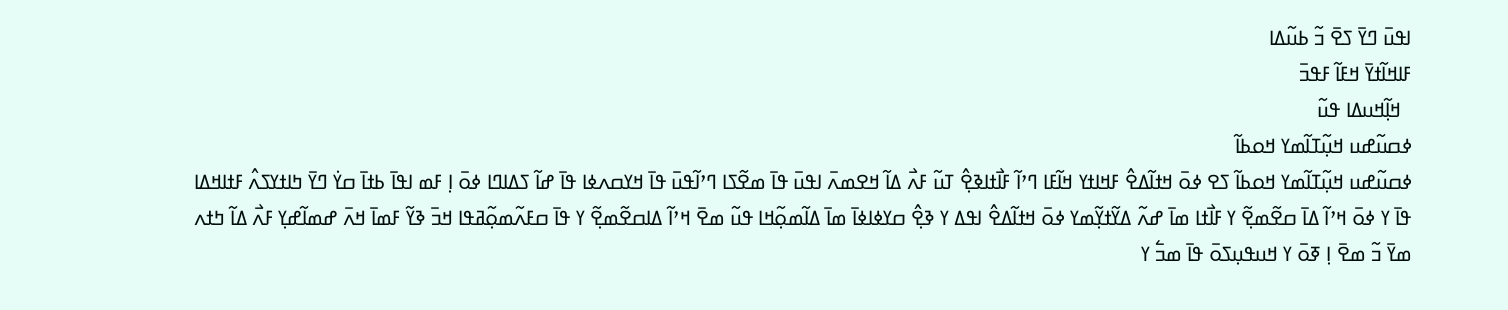ߊߟߎ߫ ߣߌ߫ ߖߐ߫ ߏ߬ ߕߎ߬ߡߊ
ߓߊߞߊ߬ߙߌ߫ ߞߓߊ߬ ߓߟߏ߫
  ߞߊ߲߬ߞߎߡߊ ߟߎ߬
ߦߛߎ߬ߝߎ ߞߎ߲߬ߠߊ߬ߘߌ ߞߋߕߊ߬
ߦߛߎ߬ߝߎ ߞߎ߲߬ߠߊ߬ߘߌ ߞߋߕߊ߬ ߖߐ ߦߋ߫ ߞߙߊ߬ߡߐ߮ ߓߞߊߙߌ ߞߊ߬ߓߊ ߣߴߊ߬ ߓߊ߯ߙߊߢߐ߲߮ ߠߎ߬ ߓߍ߯ ߡߊ߬ ߞߐߘߍ߫ ߊߟߎ߫ ߟߊ߫ ߘߐ߬ߖߊ ߣߴߊ߬ߟߎ߫ ߟߊ߫ ߞߌߛߍߦߊ ߟߊ߫ ߝߊ߬ ߖߡߊߣߊ ߦߋ߫ ߊ߲ ߓߘ ߊߟߊ߫ ߕߙߊ߫ ߛߌ߭ ߣߌ߫ ߤߊߙߌߖߍ߮ ߓߙߊߞߡߊ ߟߊ߫ ߌ ߦߋ߫ ߞߴߊ߬ ߡߊ߫ ߛߐ߬ߘߐ߲߬ ߌ ߓߊ߯ߙߊ ߘߊ߫ ߝߍ߬ ߡߌ߬ߙߌ߲߬ߘߌ ߦߋ߫ ߞߙߊ߬ߡߐ߮ ߊߟߡ ߌ ߢߐ߲߮ ߛߌߦߊߦߊ߫ ߘߊ߫ ߡߊ߬ߘߋ߲߬ߞߊ ߟߎ߬ ߘߐ߫ ߞߴߊ߬ ߡߊߛߐ߬ߘߐ߲߬ ߌ ߟߊ߫ ߛߓߍ߬ߘߋ߲߬ߥߟߊ ߞߏ߫ ߢߌ߬ ߓߘߊ߫ ߞߍ߫ ߝߘߊ߬ߝߌ߲ ߓߍ߯ ߡߊ߬ ߤߙߍ ߘߌ߫ ߏ߬ ߘߐ߫ ߊ߲ ߧߋ߫ ߌ ߞߎߟߎ߲ߖߋ߫ ߟߊ߫ ߘߏ߱ ߌ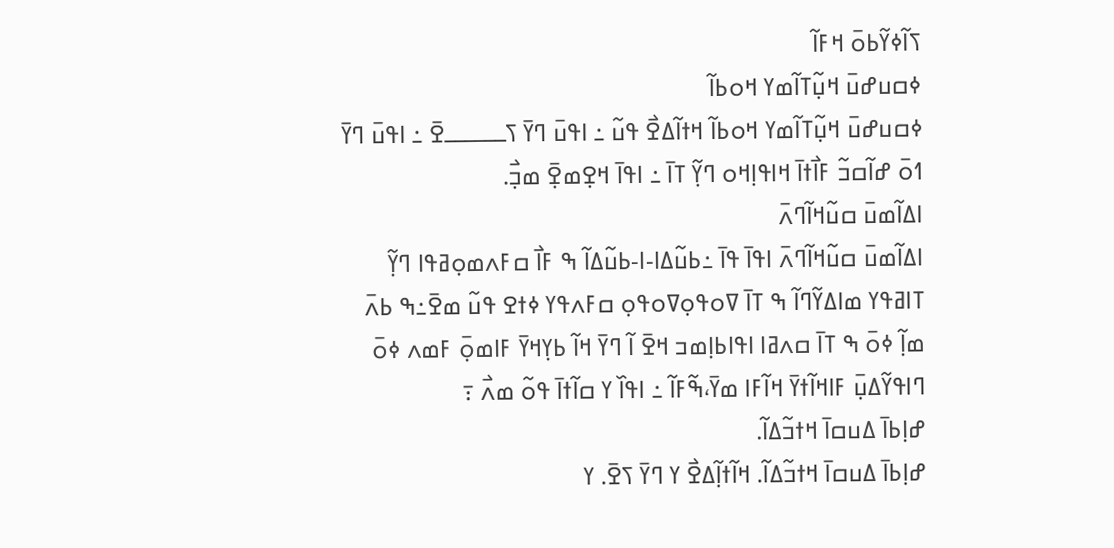ߖߊ߬ߦߌ߬ߕߋ߫ ߞߓߊ߬
ߦߛߎߝߎ߫ ߞߎ߲߬ߠߊ߬ߘߌ ߞߋߕߊ߬
ߦߛߎߝߎ߫ ߞߎ߲߬ߠߊ߬ߘߌ ߞߋߕߊ߬ ߞߙߊ߬ߡߐ߯ ߟߎ߬ ߸ ߊߟߎ߫ ߣߌ߫ ߖߺߺߺߺߺߺߐ߫ ߸ ߊߟߎ߫ ߣߌ߫ ߗߋ߫ ߝߊ߬ߛߏ߬ ߓߊ߯ߙߊ߫ ߞߊߟߊ߲ߞߋ ߣߌ߲߬ ߠߊ߫ ߸ ߊߟߊ߫ ߞߐ߲ߘߐ߲߫ ߘߏ߲߯.
ߊߡߊ߬ߘߎ߫ ߛߎ߬ߞߊ߬ߣߍ߫
ߊߡߊ߬ߘߎ߫ ߛߎ߬ߞߊ߬ߣߍ߫ ߊߟߊ߫ ߟߊ߫ ߸ߕߎ߬ߡߊ-ߊ-ߕߎ߬ߡߊ߬ ߒ ߓߊ߯ ߛߓߍߘߋ߲ߥߟߊ ߣߌ߲߬ ߠߊߥߟߌ ߘߊߡߌ߬ߣߊ߬ ߒ ߠߊ߫ ߜߋߟߋ߲ߜߋߟߋ߲ ߛߓߍߟߌ ߦߙߐ ߟߎ߬ ߘߐ߫߸ߒ ߕߍ߫ ߘߊ߲߬ ߦߋ߫ ߒ ߠߊ߫ ߛߍߥߊ ߊߟߊߕߊ߲ߘߏ ߞߐ߫ ߊ߬ ߣߌ߫ ߞߊ߬ ߕߌ߲ߞߌ߫ ߓߊߘߋ߲߫ ߓߘߍ ߦߋ߫ ߣߊߟߌ߬ߡߎ߲߫ ߓߊߞߊ߬ߙߌ߫ ߞߊ߬ߓߊ ߘߌ߫،ߒ߬ߓߊ߬ ߸ ߊߟߊ߰ ߌ ߛߊ߬ߙߊ߫ ߟߋ߬ ߘߍ߯ ߹
ߝߊ߲ߕߊ߫ ߡߎߛߊ߫ ߞߙߏ߬ߡߊ߬.
ߝߊ߲ߕߊ߫ ߡߎߛߊ߫ ߞߙߏ߬ߡߊ߬. ߞߊ߬ߙߊ߲߬ߡߐ߯ ߌ ߣߌ߫ ߖߐ߫. ߌ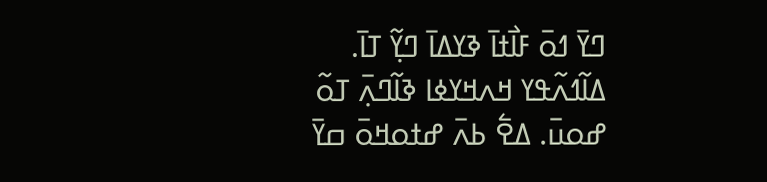ߣߌ߫ ߗߋ߫ ߓߊ߯ߙߊ߫ ߢߌߡߊ߫ ߣߌ߲߬ ߠߊ߫. ߡߊ߬ߗߍ߬ߟߌ ߞߍߞߌߦߊ ߢߊ߬ߣߍ߲߫ ߠߋ߬ ߝߋߎ߫. ߡߐ߱ ߕߍ߫ ߝߙߋߞߋ߫ ߛߌ߫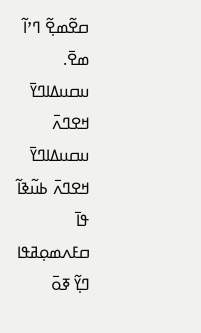ߛߐ߬ߘߐ߲߬ ߣߴߊ߬ ߘߐ߫.
ߎߛߎߡߊߣߌ߫ ߞߐߣߍ߫
ߎߛߎߡߊߣߌ߫ ߞߐߣߍ߫ ߕߎ߬ߢߊ߬ ߟߊ߫ ߛߓߍߘߋ߲ߥߟߊ ߣߌ߲߬ ߧߋ߫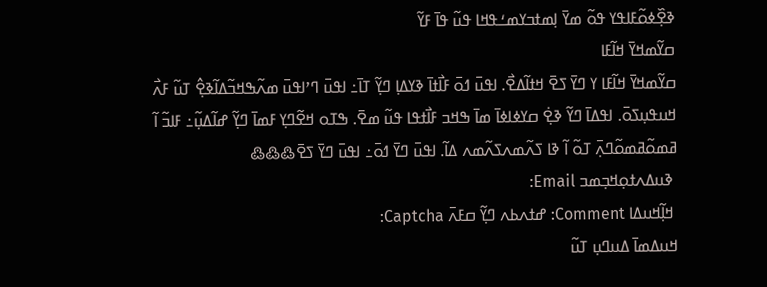ߢߐ߲߰ߦߋ߬ߓߊߟߌ ߟߋ߬ ߘߌ߫ ߊ߲ߘߙߏߌߘߑߟߞߊ ߟߎ߬ ߟߊ߫ ߓߌ߬
ߛߌ߬ߘߞߌ߫ ߞߊ߬ߓߊ
ߛߌ߬ߘߞߌ߫ ߞߊ߬ߓߊ ߌ ߣߌ߫ ߖߐ߫ ߞߙߊ߬ߡߐ߯. ߊߟߎ߫ ߗߋ߫ ߓߊ߯ߙߊ߫ ߢߌߡߊ߲ ߣߌ߲߬ ߠߊ߫߸ ߊߟߎ߫ ߣߴߊߟߎ߫ ߘߍ߬ߒߞߏ߬ߡߊ߬ߢߐ߲߮ ߠߎ߬ ߓߍ߯ ߞߎߟߎ߲ߖߋ߫. ߊߟߡߊ߫ ߣߌ߬ ߢߐ߲߭ ߛߌߦߊߦߊ߫ ߘߊ߫ ߒߞߏ ߓߊ߯ߙߟߊ ߟߎ߬ ߘߐ߫. ߒߠߋ ߞߐ߬ߣߌ߲ ߓߘߊ߫ ߣߌ߲߬ ߝߊ߬ߡߎ߲߬߸ ߓߊߏ߬ ߊ߬ ߥߘߋ߬ߥߘߋ߬ߣߍ߲߫ ߠߋ߬ ߊ߬ ߢߊ ߖߍ߬ߘߍߖߍ߬ߘߍ ߡߊ߬. ߊߟߎ߫ ߣߌ߫ ߗߋ߫߸ ߊߟߎ߫ ߣߌ߫ ߖߐ߫߷߷߷
 ߢߎߡߍߙߋ߲ߞߏ߲ߘߏ Email:
 ߞߊ߲߬ߞߎߡߊ Comment: ߝߙߍߕߍ ߣߌ߲߬ ߛߓߍ߫ Captcha:
ߞߎߡߘߊ߫ ߡߎߣߎ߲ ߠߎ߬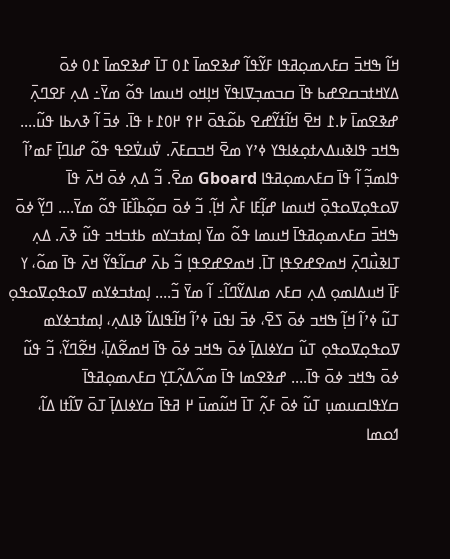ߞߊ߬ ߒߞߏ߫ ߛߓߍߘߋ߲ߥߟߊ ߓߌ߬ߟߊ߬ ߝߢߐߘߊ߫ ߁߀ ߠߊ߫ ߝߢߐߘߊ߫ ߁߀ ߦߋ߫ ߡߌߞߙߏߛߐߝߕ ߟߊ߫ ߛߏߘߏ߲ߜߊߟߌ߫ ߞߊ߲ߞߋ ߞߎߘߊ ߟߋ߬ ߘߌ߫߸ ߡߍ߲ ߓߐߣߍ߲߫ ߝߢߐߘߊ߫ ߈.߁ ߞߐ߫ ߞߊ߬ߙߌ߬ߝߐ ߕߋ߬ߟߋ߫ ߂߉ ߂߀߁߅ ߟߊ߫. ߦߏ߫ ߊ߬ ߢߍߕߊ ߟߎ߬.... ߒߞߏ ߟߊߢߎߡߍߙߋ߲ߦߊߟߌ ߦߴߌ ߘߐ߫ ߞߏߛߓߍ߫. ߜ߭ߎߜ߭ߐߟ ߟߋ߬ ߝߊߣߊ߲߫ ߓߘߴߊ߬ ߟߊߘߏ߲߬ ߊ߬ ߟߊ߫ ߛߓߍߘߋ߲ߥߟߊ Gboard ߘߐ߫. ߏ߬ ߡߍ߲ ߦߋ߫ ߞߍ߫ ߟߊ߫ ߜߋߟߋ߲ߜߋߟߋ߲߫ ߞߎߘߊ ߝߊ߲߬ߓߊ ߓߍ߯ ߞߊ߲߬. ߏ߬ ߦߋ߫ ߛߋ߲߬ߕߊ߰ߓߊ߫ ߟߋ߬ ߘߌ߫.... ߣߌ߲߬ ߦߋ߫ ߒߞߏ߫ ߛߓߍߘߋ߲ߥߟߊ߫ ߞߎߘߊ ߟߋ߬ ߘߌ߫ ߊ߲ߘߙߏߌߘ ߕߙߏߞߏ ߟߎ߬ ߢߍ߫. ߡߍ߲ ߠߊߢߎ߯ߣߍ߲߫ ߞߘߐߝߐߟߊ߲ ߠߊ߫. ߞߘߐߝߐߟߊ߲ ߏ߬ ߕߍ߫ ߝߛߊ߬ߟߌ߬ ߞߍ߫ ߟߊ߫ ߘߋ߬، ߌ ߓߊ߫ ߞߎߡߊߘߋ߲ ߡߍ߲ ߛߓߍ ߘߊߡߌ߬ߣߊ߬߸ ߊ߬ ߘߌ߫ ߏ߬.... ߊ߲ߘߙߏߦߌߘ ߜߋߟߋ߲ߜߋߟߋ߲ ߠߎ߬ ߦߴߊ߬ ߞߊ߲߬ ߒߞߏ ߦߋ߫ ߖߐ߫، ߦߏ߫ ߊߟߎ߫ ߦߴߊ߬ ߞߊ߬ߟߊߡߊ߬ ߢߊߡߍ߲، ߊ߲ߘߙߏߦߌߘ ߜߋߟߋ߲ߜߋߟߋ߲ ߠߎ߬ ߛߌߦߊߡߊ߲߫ ߦߋ߫ ߒߞߏ ߦߋ߫ ߟߊ߫ ߞߘߐ߬ߡߊ߲߫، ߞߐ߬ߣߌ߬، ߏ߬ ߟߎ߬ ߦߋ߫ ߒߞߏ ߦߋ߫ ߟߊ߫.... ߝߢߐߘߊ ߟߊ߫ ߘߍ߬ߡߍ߲߬ߠߌ߲ ߛߓߍߘߋ߲ߥߟߊ߫ ߛߌߟߊߛߎߘߎ߲ ߠߎ߬ ߦߋ߫ ߓߍ߲߬ ߠߊ߫ ߞߎ߬ߘߎ߫ ߂ ߥߟߊ߫ ߛߌߦߊߡߊ߲߫ ߠߋ߫ ߜߊ߬ߙߊ ߡߊ߬، ߗߋߘߊ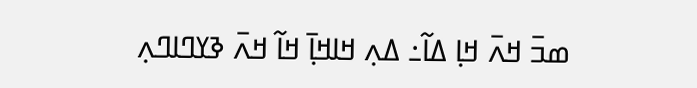ߘߏ߫ ߞߍ߫ ߞߊ߲ ߡߊ߬߸ ߡߍ߲ ߞߊߞߊ߲߫ ߞߊ߬ ߞߍ߫ ߢߌߣߊߣߍ߲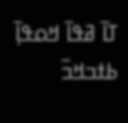ߠߊ߫ ߥߟߊ߫ ߞߋߟߊ߲߫ ߕߙߏߞߏ߫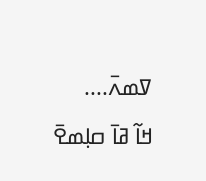ߜߘߍ߫....
ߞߊ߬ ߥߊ߫ ߛߊ߲ߘߐ߫